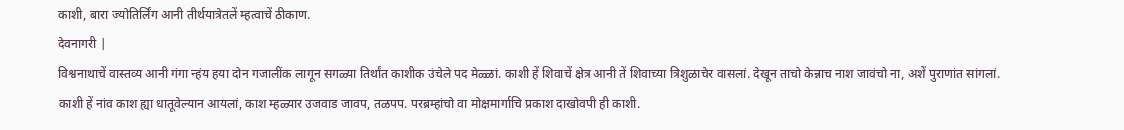काशी, बारा ज्योतिर्लिंग आनी तीर्थयात्रेतलें म्हत्वाचें ठीकाण.
देवनागरी |
विश्वनाथाचें वास्तव्य आनी गंगा न्हंय हया दोन गजालींक लागून सगळ्या तिर्थांत काशीक उंचेले पद मेळ्ळां. काशी हें शिवाचें क्षेत्र आनी तें शिवाच्या त्रिशुळाचेर वासलां. देखून ताचो केन्नाच नाश जावंचो ना, अशें पुराणांत सांगलां.
काशी हें नांव काश ह्या धातूवेल्यान आयलां, काश म्हळ्यार उजवाड जावप, तळपप. परब्रम्हांचो वा मोक्षमार्गाचि प्रकाश दाखोवपी ही काशी.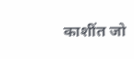काशींत जो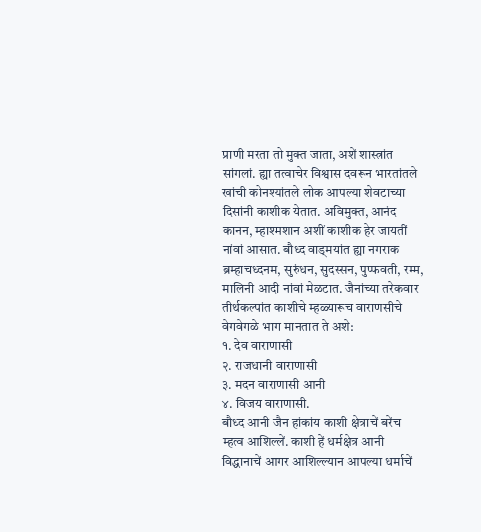प्राणी मरता तो मुक्त जाता, अशें शास्त्रांत सांगलां. ह्या तत्वाचेर विश्वास दवरून भारतांतले खांची कोनश्यांतले लोक आपल्या शेवटाच्या दिसांनी काशीक येतात. अविमुक्त, आनंद कानन, म्हाश्मशान अशीं काशीक हेर जायतीं नांवां आसात. बौध्द वाड्मयांत ह्या नगराक ब्रम्हाचध्दनम, सुरुंधन, सुदस्सन, पुप्फवती, रम्म, मालिनी आदी नांवां मेळटात. जैनांच्या तरेकवार तीर्थकल्पांत काशीचे म्हळ्यारूच वाराणसीचे वेगवेगळे भाग मानतात ते अशे:
१. देव वाराणासी
२. राजधानी वाराणासी
३. मदन वाराणासी आनी
४. विजय वाराणासी.
बौध्द आनी जैन हांकांय काशी क्षेत्राचें बरेंच म्हत्व आशिल्लें. काशी हें धर्मक्षेत्र आनी विद्धानाचें आगर आशिल्ल्यान आपल्या धर्माचें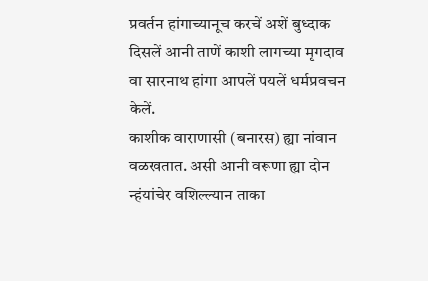प्रवर्तन हांगाच्यानूच करचें अशें बुध्दाक दिसलें आनी ताणें काशी लागच्या मृगदाव वा सारनाथ हांगा आपलें पयलें धर्मप्रवचन केलें.
काशीक वाराणासी (बनारस) ह्या नांवान वळखतात. असी आनी वरूणा ह्या दोन न्हंयांचेर वशिल्ल्यान ताका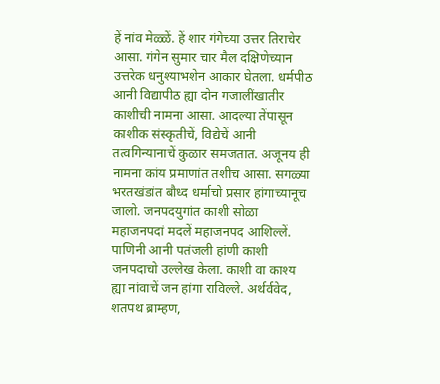हें नांव मेळ्ळें. हें शार गंगेच्या उत्तर तिराचेर आसा. गंगेन सुमार चार मैल दक्षिणेच्यान उत्तरेक धनुश्याभशेन आकार घेतला. धर्मपीठ आनी विद्यापीठ ह्या दोन गजालींखातीर काशीची नामना आसा. आदल्या तेंपासून काशीक संस्कृतीचें, विद्येचें आनी तत्वगिन्यानाचें कुळार समजतात. अजूनय ही नामना कांय प्रमाणांत तशीच आसा. सगळ्या भरतखंडांत बौध्द धर्माचो प्रसार हांगाच्यानूच जालो. जनपदयुगांत काशी सोळा महाजनपदां मदलें महाजनपद आशिल्लें. पाणिनी आनी पतंजली हांणी काशी जनपदाचो उल्लेख केला. काशी वा काश्य ह्या नांवाचें जन हांगा राविल्ले. अर्थर्ववेद, शतपथ ब्राम्हण,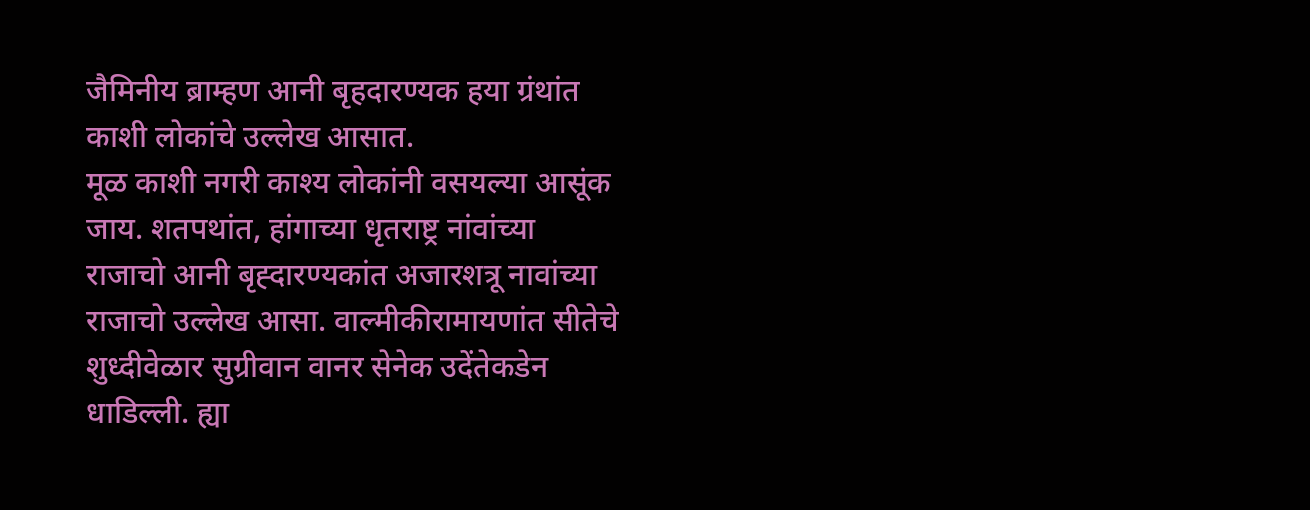जैमिनीय ब्राम्हण आनी बृहदारण्यक हया ग्रंथांत काशी लोकांचे उल्लेख आसात.
मूळ काशी नगरी काश्य लोकांनी वसयल्या आसूंक जाय. शतपथांत, हांगाच्या धृतराष्ट्र नांवांच्या राजाचो आनी बृह्दारण्यकांत अजारशत्रू नावांच्या राजाचो उल्लेख आसा. वाल्मीकीरामायणांत सीतेचे शुध्दीवेळार सुग्रीवान वानर सेनेक उदेंतेकडेन धाडिल्ली. ह्या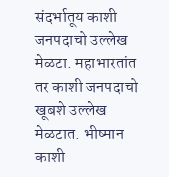संदर्भातूय काशी जनपदाचो उल्लेख मेळटा. महाभारतांत तर काशी जनपदाचो खूबशे उल्लेख मेळटात. भीष्मान काशी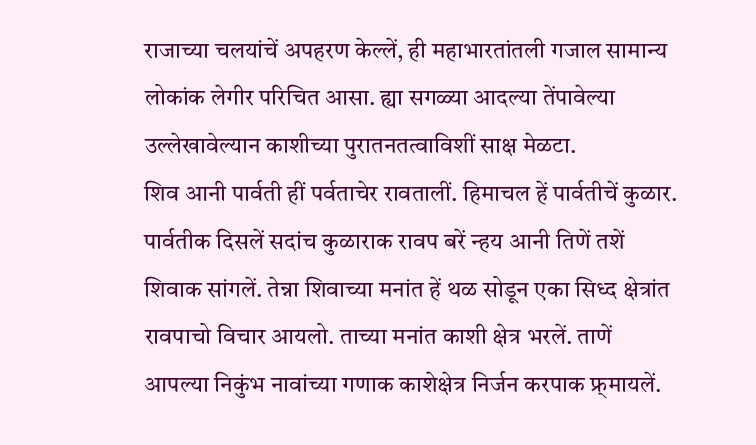राजाच्या चलयांचें अपहरण केल्लें, ही महाभारतांतली गजाल सामान्य लोकांक लेगीर परिचित आसा. ह्या सगळ्या आदल्या तेंपावेल्या उल्लेखावेल्यान काशीच्या पुरातनतत्वाविशीं साक्ष मेळटा.
शिव आनी पार्वती हीं पर्वताचेर रावतालीं. हिमाचल हें पार्वतीचें कुळार. पार्वतीक दिसलें सदांच कुळाराक रावप बरें न्हय आनी तिणें तशें शिवाक सांगलें. तेन्ना शिवाच्या मनांत हें थळ सोडून एका सिध्द क्षेत्रांत रावपाचो विचार आयलो. ताच्या मनांत काशी क्षेत्र भरलें. ताणें आपल्या निकुंभ नावांच्या गणाक काशेक्षेत्र निर्जन करपाक फ्र्मायलें.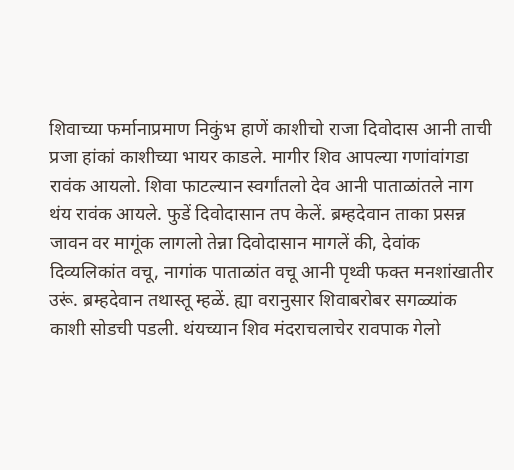शिवाच्या फर्मानाप्रमाण निकुंभ हाणें काशीचो राजा दिवोदास आनी ताची प्रजा हांकां काशीच्या भायर काडले. मागीर शिव आपल्या गणांवांगडा रावंक आयलो. शिवा फाटल्यान स्वर्गांतलो देव आनी पाताळांतले नाग थंय रावंक आयले. फुडें दिवोदासान तप केलें. ब्रम्हदेवान ताका प्रसन्न जावन वर मागूंक लागलो तेन्ना दिवोदासान मागलें की, देवांक दिव्यलिकांत वचू, नागांक पाताळांत वचू आनी पृथ्वी फक्त मनशांखातीर उरूं. ब्रम्हदेवान तथास्तू म्हळें. ह्या वरानुसार शिवाबरोबर सगळ्यांक काशी सोडची पडली. थंयच्यान शिव मंदराचलाचेर रावपाक गेलो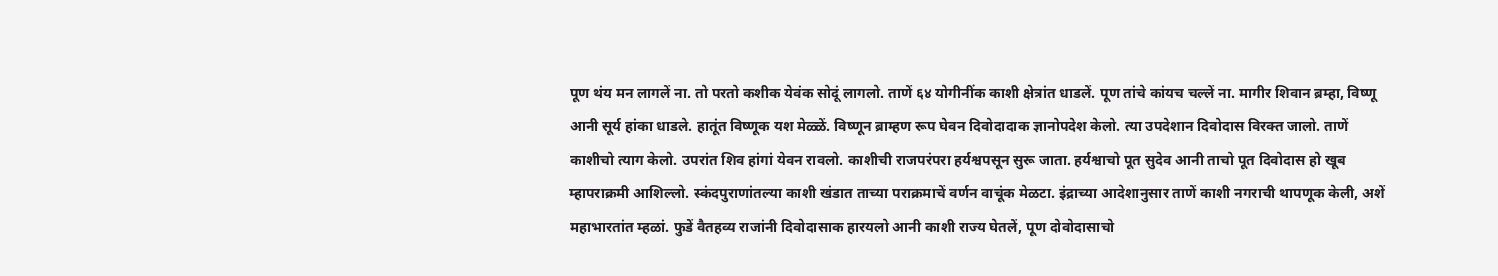पूण थंय मन लागलें ना. तो परतो कशीक येवंक सोदूं लागलो. ताणें ६४ योगीनींक काशी क्षेत्रांत धाडलें. पूण तांचे कांयच चल्लें ना. मागीर शिवान ब्रम्हा, विष्णू आनी सूर्य हांका धाडले. हातूंत विष्णूक यश मेळ्ळें. विष्णून ब्राम्हण रूप घेवन दिवोदादाक ज्ञानोपदेश केलो. त्या उपदेशान दिवोदास विरक्त जालो. ताणें काशीचो त्याग केलो. उपरांत शिव हांगां येवन रावलो. काशीची राजपरंपरा हर्यश्वपसून सुरू जाता. हर्यश्वाचो पूत सुदेव आनी ताचो पूत दिवोदास हो खूब म्हापराक्रमी आशिल्लो. स्कंदपुराणांतल्या काशी खंडात ताच्या पराक्रमाचें वर्णन वाचूंक मेळटा. इंद्राच्या आदेशानुसार ताणें काशी नगराची थापणूक केली, अशें महाभारतांत म्हळां. फुडें वैतहव्य राजांनी दिवोदासाक हारयलो आनी काशी राज्य घेतलें, पूण दोवोदासाचो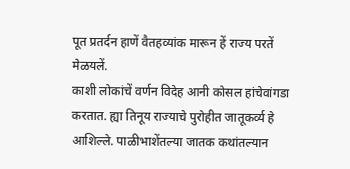पूत प्रतर्दन हाणें वैतहव्यांक मारून हें राज्य परतें मेळयलें.
काशी लोकांचें वर्णन विदेह आनी कोसल हांचेवांगडा करतात. ह्या तिनूय राज्याचे पुरोहीत जातूकर्व्य हे आशिल्ले. पाळीभाशेंतल्या जातक कथांतल्यान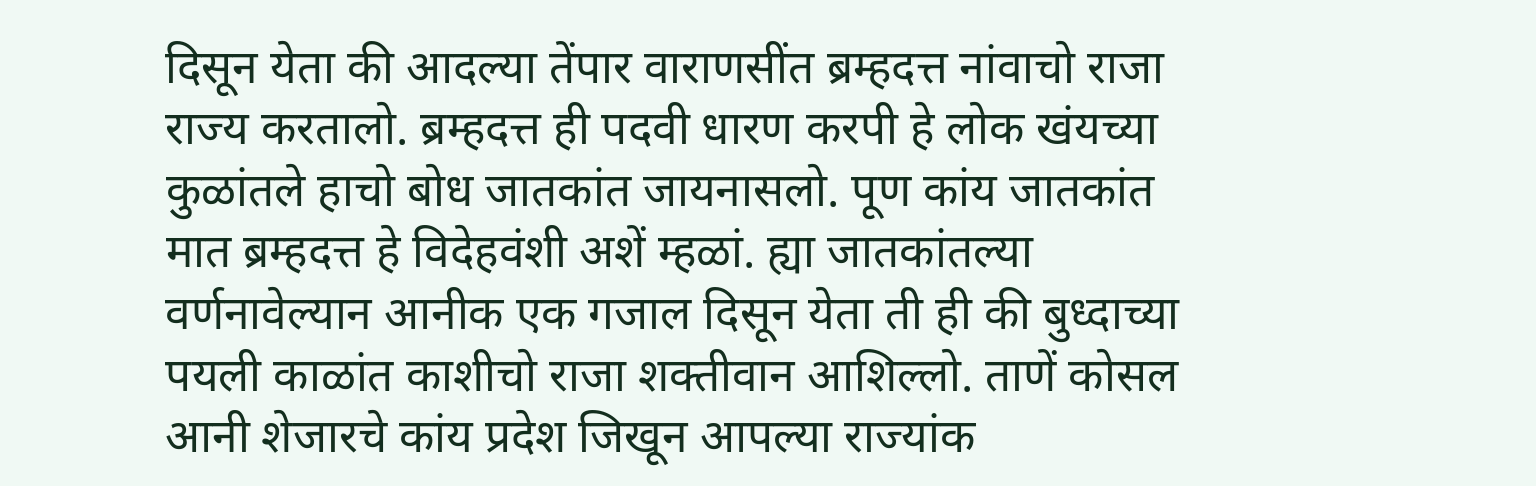दिसून येता की आदल्या तेंपार वाराणसींत ब्रम्हदत्त नांवाचो राजा राज्य करतालो. ब्रम्हदत्त ही पदवी धारण करपी हे लोक खंयच्या कुळांतले हाचो बोध जातकांत जायनासलो. पूण कांय जातकांत मात ब्रम्हदत्त हे विदेहवंशी अशें म्हळां. ह्या जातकांतल्या वर्णनावेल्यान आनीक एक गजाल दिसून येता ती ही की बुध्दाच्या पयली काळांत काशीचो राजा शक्तीवान आशिल्लो. ताणें कोसल आनी शेजारचे कांय प्रदेश जिखून आपल्या राज्यांक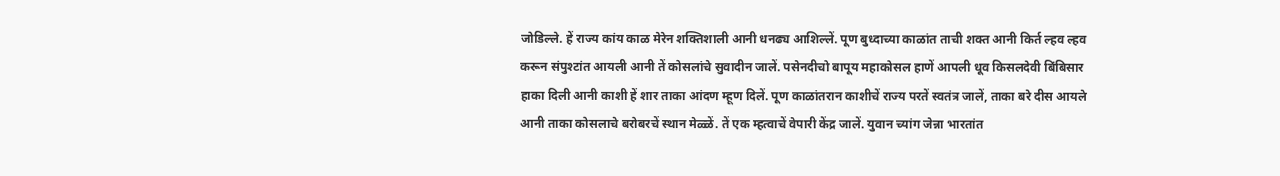जोडिल्ले. हें राज्य कांय काळ मेरेन शक्तिशाली आनी धनढ्य आशिल्लें. पूण बुध्दाच्या काळांत ताची शक्त आनी किर्त ल्हव ल्हव करून संपुश्टांत आयली आनी तें कोसलांचे सुवादीन जालें. पसेनदीचो बापूय महाकोसल हाणें आपली धूव किसलदेवी बिंबिसार हाका दिली आनी काशी हें शार ताका आंदण म्हूण दिलें. पूण काळांतरान काशीचें राज्य परतें स्वतंत्र जालें, ताका बरे दीस आयले आनी ताका कोसलाचे बरोबरचें स्थान मेळ्ळें. तें एक म्हत्वाचें वेपारी केंद्र जालें. युवान च्यांग जेन्ना भारतांत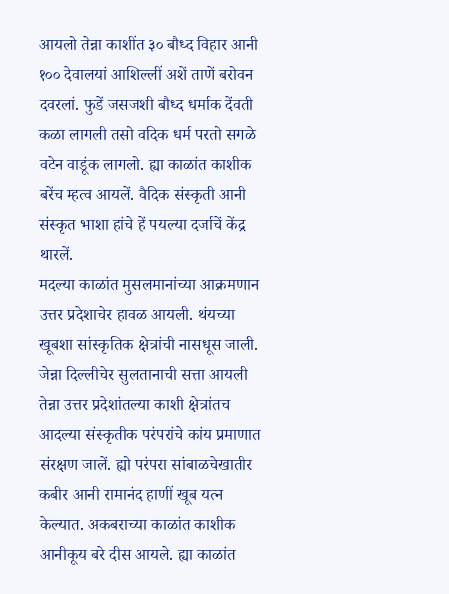आयलो तेन्ना काशींत ३० बौध्द विहार आनी १०० देवालयां आशिल्लीं अशें ताणें बरोवन दवरलां. फुडें जसजशी बौध्द धर्माक देंवती कळा लागली तसो वदिक धर्म परतो सगळे वटेन वाडूंक लागलो. ह्या काळांत काशीक बरेंच म्हत्व आयलें. वैदिक संस्कृती आनी संस्कृत भाशा हांचे हें पयल्या दर्जाचें केंद्र थारलें.
मदल्या काळांत मुसलमानांच्या आक्रमणान उत्तर प्रदेशाचेर हावळ आयली. थंयच्या खूबशा सांस्कृतिक क्षेत्रांची नासधूस जाली. जेन्ना दिल्लीचेर सुलतानाची सत्ता आयली तेन्ना उत्तर प्रदेशांतल्या काशी क्षेत्रांतच आदल्या संस्कृतीक परंपरांचे कांय प्रमाणात संरक्षण जालें. ह्यो परंपरा सांबाळचेखातीर कबीर आनी रामानंद हाणीं खूब यत्न केल्यात. अकबराच्या काळांत काशीक आनीकूय बरे दीस आयले. ह्या काळांत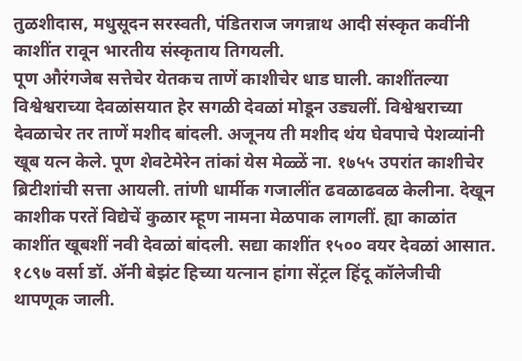तुळशीदास, मधुसूदन सरस्वती, पंडितराज जगन्नाथ आदी संस्कृत कवींनी काशींत रावून भारतीय संस्कृताय तिगयली.
पूण औरंगजेब सत्तेचेर येतकच ताणें काशीचेर धाड घाली. काशींतल्या विश्वेश्वराच्या देवळांसयात हेर सगळी देवळां मोडून उड्यलीं. विश्वेश्वराच्या देवळाचेर तर ताणें मशीद बांदली. अजूनय ती मशीद थंय घेवपाचे पेशव्यांनी खूब यत्न केले. पूण शेवटेमेरेन तांकां येस मेळ्ळें ना. १७५५ उपरांत काशीचेर ब्रिटीशांची सत्ता आयली. तांणी धार्मीक गजालींत ढवळाढवळ केलीना. देखून काशीक परतें विद्येचें कुळार म्हूण नामना मेळपाक लागलीं. ह्या काळांत काशींत खूबशीं नवी देवळां बांदली. सद्या काशींत १५०० वयर देवळां आसात.
१८९७ वर्सा डॉ. ॲनी बेझंट हिच्या यत्नान हांगा सेंट्रल हिंदू कॉलेजीची थापणूक जाली.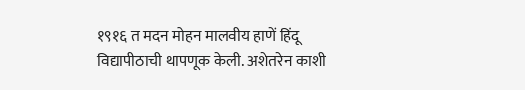१९१६ त मदन मोहन मालवीय हाणें हिंदू विद्यापीठाची थापणूक केली. अशेतरेन काशी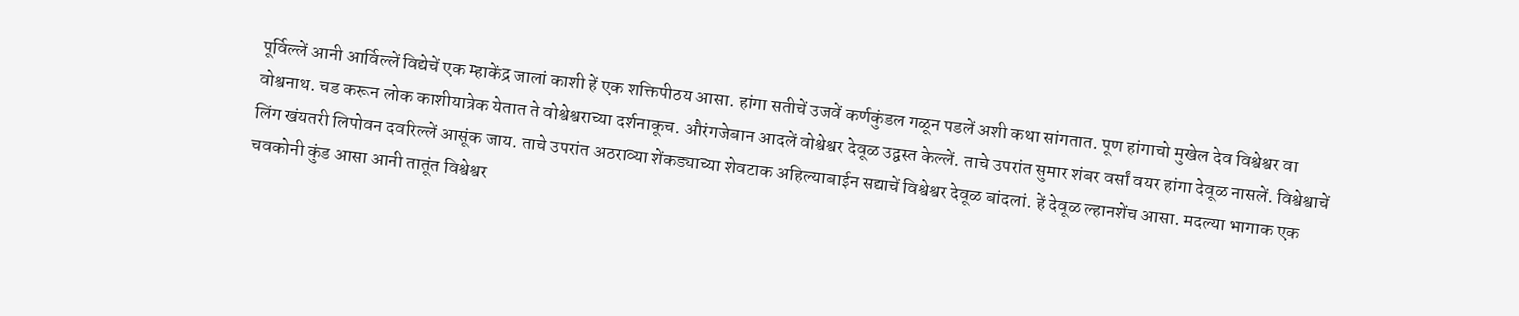पूर्विल्लें आनी आर्विल्लें विद्येचें एक म्हाकेंद्र जालां काशी हें एक शक्तिपीठय आसा. हांगा सतीचें उजवें कर्णकुंडल गळून पडलें अशी कथा सांगतात. पूण हांगाचो मुखेल देव विश्वेश्वर वा वोश्वनाथ. चड करून लोक काशीयात्रेक येतात ते वोश्वेश्वराच्या दर्शनाकूच. औरंगजेबान आदलें वोश्वेश्वर देवूळ उद्वस्त केल्लें. ताचे उपरांत सुमार शंबर वर्सां वयर हांगा देवूळ नासलें. विश्वेश्वाचें लिंग खंयतरी लिपोवन दवरिल्लें आसूंक जाय. ताचे उपरांत अठराव्या शेंकड्याच्या शेवटाक अहिल्याबाईन सद्याचें विश्वेश्वर देवूळ बांदलां. हें देवूळ ल्हानशेंच आसा. मदल्या भागाक एक चवकोनी कुंड आसा आनी तातूंत विश्वेश्वर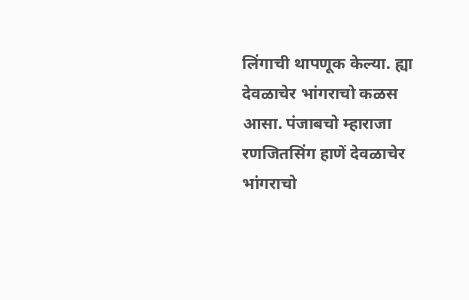लिंगाची थापणूक केल्या. ह्या देवळाचेर भांगराचो कळस आसा. पंजाबचो म्हाराजा रणजितसिंग हाणें देवळाचेर भांगराचो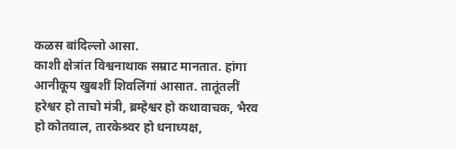कळस बांदिल्लो आसा.
काशी क्षेत्रांत विश्वनाथाक सम्राट मानतात. हांगा आनीकूय खुबशीं शिवलिंगां आसात. तातूंतलीं हरेश्वर हो ताचो मंत्री, ब्रम्हेश्वर हो कथावाचक, भैरव हो कोतवाल, तारकेश्र्वर हो धनाध्यक्ष,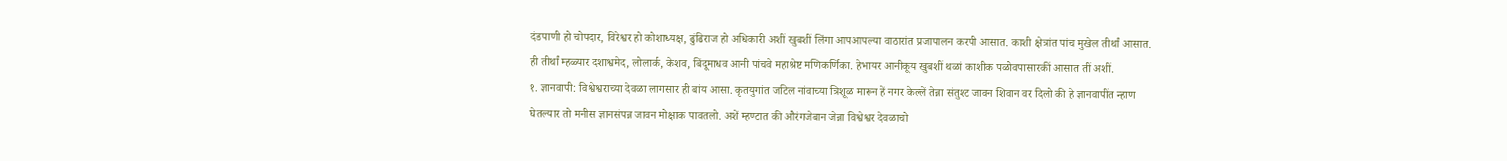दंडपाणी हो चोपदार, विरेश्वर हो कोशाध्यक्ष, ढुंढिराज हो अधिकारी अशीं खुबशीं लिंगा आपआपल्या वाठारांत प्रजापालन करपी आसात. काशी क्षेत्रांत पांच मुखेल तीर्थां आसात. ही तीर्थां म्हळ्यार दशाश्वमेद, लोलार्क, केशव, बिंदूमाधव आनी पांचवे महाश्रेष्ट मणिकर्णिका. हेभायर आनीकूय खुबशीं थळां काशीक पळोवपासारकीं आसात तीं अशीं.
१. ज्ञानवापी: विश्वेश्वराच्या देवळा लागसार ही बांय आसा. कृतयुगांत जटिल नांवाच्या त्रिशूळ मारून हें नगर केल्लें तेन्ना संतुश्ट जावन शिवान वर दिलो की हे ज्ञानवापींत न्हाण घेतल्यार तो मनीस ज्ञानसंपन्न जावन मोक्षाक पावतलो. अशें म्हण्टात की औरंगजेबान जेन्ना विश्वेश्वर देवळाचो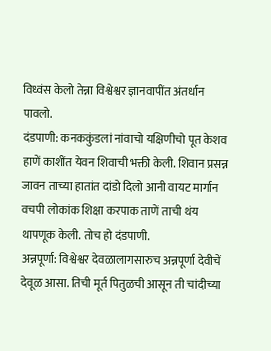विध्वंस केलो तेन्ना विश्वेश्वर ज्ञानवापींत अंतर्धान पावलो.
दंडपाणी: कनककुंडलां नांवाचो यक्षिणीचो पूत केशव हाणें काशींत येवन शिवाची भक्ती केली. शिवान प्रसन्न जावन ताच्या हातांत दांडो दिलो आनी वायट मार्गान वचपी लोकांक शिक्षा करपाक ताणें ताची थंय थापणूक केली. तोच हो दंडपाणी.
अन्नपूर्णा: विश्वेश्वर देवळालागसारुच अन्नपूर्णा देवीचें देवूळ आसा. तिची मूर्त पितुळची आसून ती चांदीच्या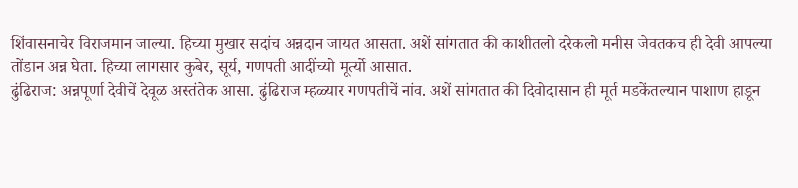शिंवासनाचेर विराजमान जाल्या. हिच्या मुखार सदांच अन्नदान जायत आसता. अशें सांगतात की काशीतलो दरेकलो मनीस जेवतकच ही देवी आपल्या तोंडान अन्न घेता. हिच्या लागसार कुबेर, सूर्य, गणपती आदींच्यो मूर्त्यो आसात.
ढुंढिराज: अन्नपूर्णा देवीचें देवूळ अस्तंतेक आसा. ढुंढिराज म्हळ्यार गणपतीचें नांव. अशें सांगतात की दिवोदासान ही मूर्त मडकेंतल्यान पाशाण हाडून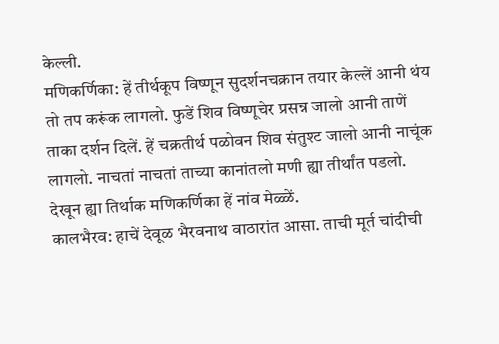केल्ली.
मणिकर्णिका: हें तीर्थकूप विष्णून सुदर्शनचक्रान तयार केल्लें आनी थंय तो तप करूंक लागलो. फुडें शिव विष्णूचेर प्रसन्न जालो आनी ताणें ताका दर्शन दिलें. हें चक्रतीर्थ पळोवन शिव संतुश्ट जालो आनी नाचूंक लागलो. नाचतां नाचतां ताच्या कानांतलो मणी ह्या तीर्थांत पडलो. देखून ह्या तिर्थाक मणिकर्णिका हें नांव मेळ्ळें.
कालभैरव: हाचें देवूळ भैरवनाथ वाठारांत आसा. ताची मूर्त चांदीची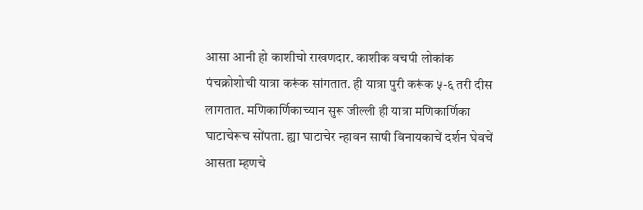आसा आनी हो काशीचो राखणदार. काशीक वचपी लोकांक पंचक्रोशोची यात्रा करूंक सांगतात. ही यात्रा पुरी करूंक ५-६ तरी दीस लागतात. मणिकार्णिकाच्यान सुरू जील्ली ही यात्रा मणिकार्णिका घाटाचेरूच सोंपता. ह्या घाटाचेर न्हावन साषी विनायकाचें दर्शन घेवचें आसता म्हणचे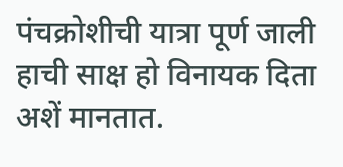पंचक्रोशीची यात्रा पूर्ण जाली हाची साक्ष हो विनायक दिता अशें मानतात.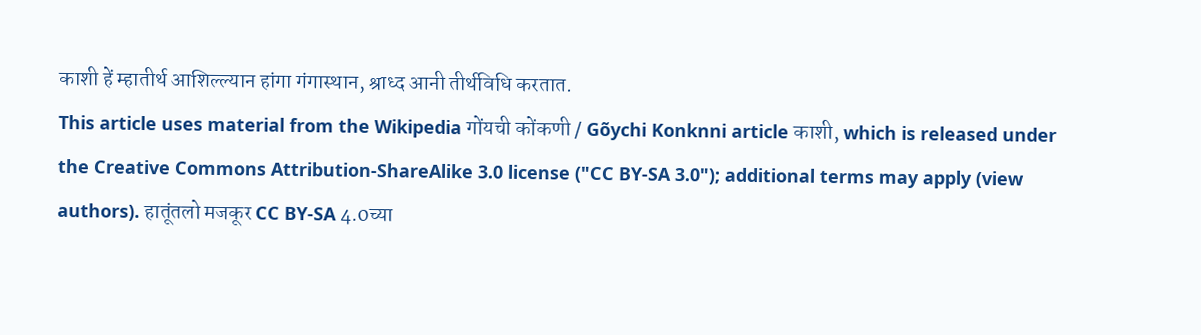काशी हें म्हातीर्थ आशिल्ल्यान हांगा गंगास्थान, श्राध्द आनी तीर्थविधि करतात.
This article uses material from the Wikipedia गोंयची कोंकणी / Gõychi Konknni article काशी, which is released under the Creative Commons Attribution-ShareAlike 3.0 license ("CC BY-SA 3.0"); additional terms may apply (view authors). हातूंतलो मजकूर CC BY-SA 4.0च्या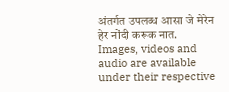अंतर्गत उपलब्ध आसा जे मेरेन हेर नोंदी करूक नात. Images, videos and audio are available under their respective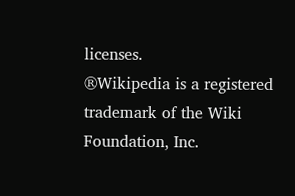licenses.
®Wikipedia is a registered trademark of the Wiki Foundation, Inc.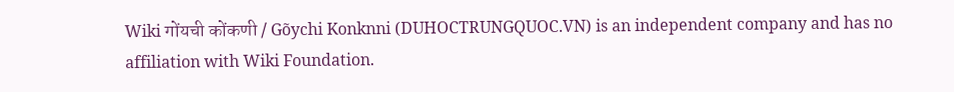Wiki गोंयची कोंकणी / Gõychi Konknni (DUHOCTRUNGQUOC.VN) is an independent company and has no affiliation with Wiki Foundation.